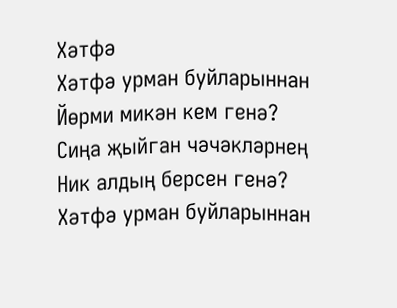Хәтфә
Хәтфә урман буйларыннан
Йөрми микән кем генә?
Сиңа җыйган чәчәкләрнең
Ник алдың берсен генә?
Хәтфә урман буйларыннан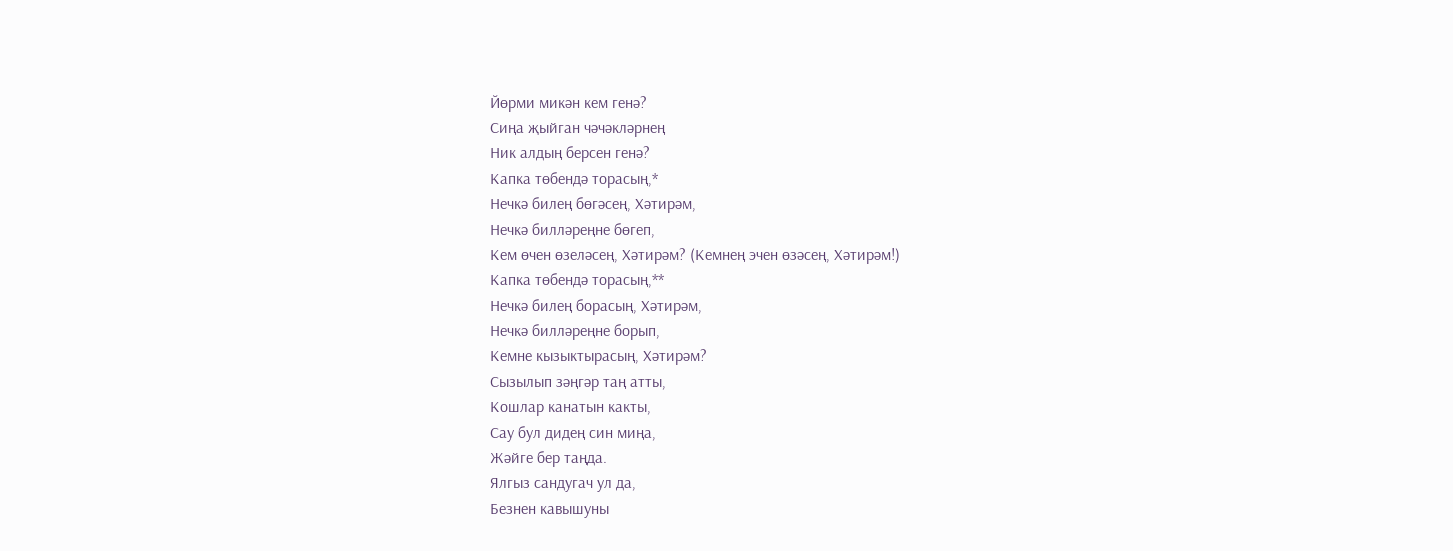Йөрми микән кем генә?
Сиңа җыйган чәчәкләрнең
Ник алдың берсен генә?
Капка төбендә торасың,*
Нечкә билең бөгәсең, Хәтирәм,
Нечкә билләреңне бөгеп,
Кем өчен өзеләсең, Хәтирәм? (Кемнең эчен өзәсең, Хәтирәм!)
Капка төбендә торасың,**
Нечкә билең борасың, Хәтирәм,
Нечкә билләреңне борып,
Кемне кызыктырасың, Хәтирәм?
Сызылып зәңгәр таң атты,
Кошлар канатын какты,
Сау бул дидең син миңа,
Жәйге бер таңда.
Ялгыз сандугач ул да,
Безнен кавышуны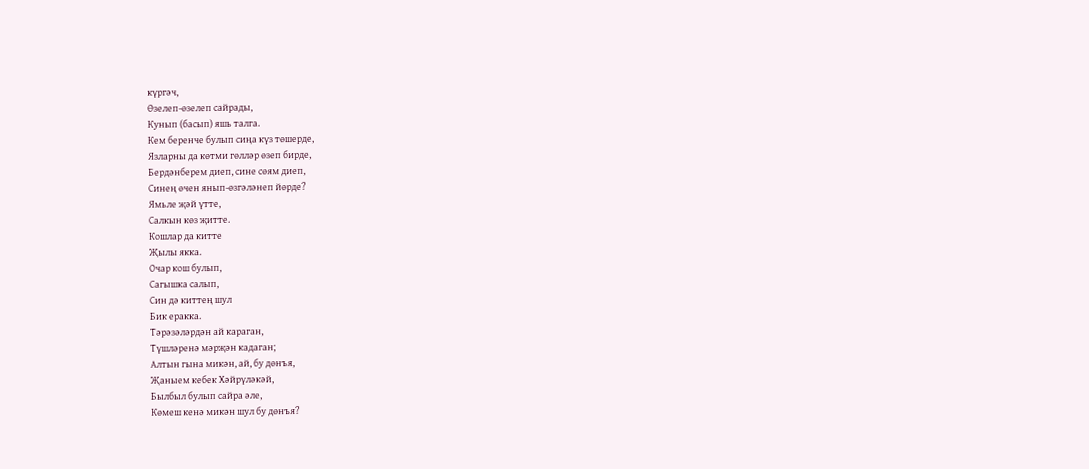күргәч,
Өзелеп-өзелеп сайрады,
Кунып (басып) яшь талга.
Кем беренче булып сиңа күз төшерде,
Язларны да көтми гөлләр өзеп бирде,
Бердәнберем диеп, сине сөям диеп,
Синең өчен янып-өзгәләнеп йөрде?
Ямьле җәй үтте,
Салкын көз җитте.
Кошлар да китте
Җылы якка.
Очар кош булып,
Сагышка салып,
Син дә киттең шул
Бик еракка.
Тәрәзәләрдән ай караган,
Түшләренә мәрҗән кадаган;
Алтын гына микән, ай, бу дөнъя,
Җаныем кебек Хәйрүләкәй,
Былбыл булып сайра әле,
Көмеш кенә микән шул бу дөнъя?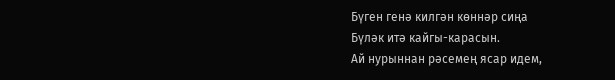Бүген генә килгән көннәр сиңа
Бүләк итә кайгы-карасын.
Ай нурыннан рәсемең ясар идем,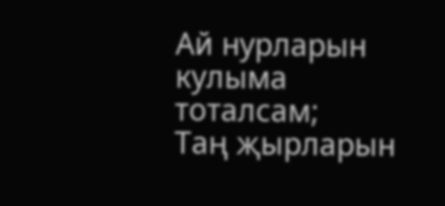Ай нурларын кулыма тоталсам;
Таң җырларын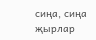сиңа, сиңа җырлар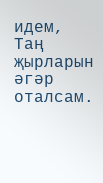идем,
Таң җырларын әгәр оталсам.